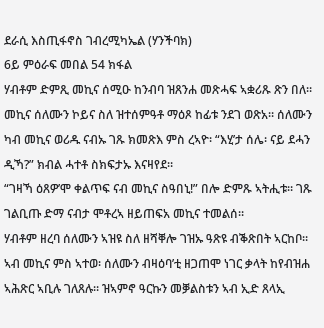ደራሲ እስጢፋኖስ ገብረሚካኤል (ሃንችባክ)
6ይ ምዕራፍ መበል 54 ክፋል
ሃብቶም ድምጺ መኪና ሰሚዑ ከንብባ ዝጸንሐ መጽሓፍ ኣቋሪጹ ጽን በለ። መኪና ሰለሙን ኮይና ስለ ዝተሰምዓቶ ማዕጾ ከፊቱ ንደገ ወጽአ። ሰለሙን ካብ መኪና ወሪዱ ናብኡ ገጹ ክመጽእ ምስ ረኣዮ፡ “እሂ’ታ ሰሌ፡ ናይ ደሓን ዲኻ?” ክብል ሓተቶ ስክፍታኡ እናዛየደ።
“ገዛኻ ዕጸዎ’ሞ ቀልጥፍ ናብ መኪና ስዓበኒ!” በሎ ድምጹ ኣትሒቱ። ገጹ ገልቢጡ ድማ ናብታ ሞቶረኣ ዘይጠፍአ መኪና ተመልሰ።
ሃብቶም ዘረባ ሰለሙን ኣዝዩ ስለ ዘሻቐሎ ገዝኡ ዓጽዩ ብቕጽበት ኣርከቦ። ኣብ መኪና ምስ ኣተወ፡ ሰለሙን ብዛዕባ’ቲ ዘጋጠሞ ነገር ቃላት ከየብዝሐ ኣሕጽር ኣቢሉ ገለጸሉ። ዝኣምኖ ዓርኩን መቓልስቱን ኣብ ኢድ ጸላኢ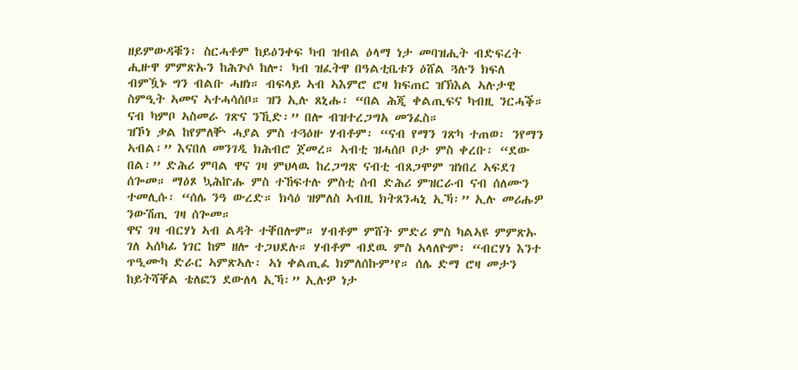ዘይምውዳቑን፡ ስርሓቶም ከይዕንቀፍ ካብ ዝብል ዕላማ ነታ መባዝሒት ብድፍረት ሒዙዋ ምምጽኡን ከሕጕሶ ከሎ፡ ካብ ዝፈትዋ በዓልቲቤቱን ዕሸል ጓሉን ክፍለ ብምዃኑ ግን ብልቡ ሓዘነ። ብፍላይ ኣብ ኣእምሮ ሮዛ ክፍጠር ዝኽእል ኣሉታዊ ስምዒት ኣመና ኣተሓሳሰቦ። ዝን ኢሉ ጸኒሑ፡ “በል ሕጂ ቀልጢፍና ካብዚ ንርሓቕ። ናብ ካምቦ ኣስመራ ገጽና ንኺድ፡” በሎ ብዝተረጋግአ መንፈስ።
ዝኾነ ቃል ከየምለቝ ሓያል ምስ ተጓዕዙ ሃብቶም፡ “ናብ የማን ገጽካ ተጠወ፡ ንየማን ኣብል፡” እናበለ መንገዲ ክሕብሮ ጀመረ። ኣብቲ ዝሓሰቦ ቦታ ምስ ቀረቡ፡ “ደው በል፡” ድሕሪ ምባል ዋና ገዛ ምህላዉ ከረጋግጽ ናብቲ ብጸጋሞም ዝነበረ ኣፍደገ ሰጐመ። ማዕጾ ኳሕኵሑ ምስ ተኸፍተሉ ምስቲ ሰብ ድሕሪ ምዝርራብ ናብ ሰለሙን ተመሊሱ፡ “ሰሌ ንዓ ውረድ። ክሳዕ ዝምለስ ኣብዚ ክትጸንሓኒ ኢኻ፡” ኢሉ መሪሑዎ ንውሽጢ ገዛ ሰጐመ።
ዋና ገዛ ብርሃነ ኣብ ልዳት ተቐበሎም። ሃብቶም ምሸት ምድሪ ምስ ካልኣዩ ምምጽኡ ገለ ኣሰካፊ ነገር ከም ዘሎ ተጋህደሉ። ሃብቶም ብደዉ ምስ ኣላለዮም፡ “ብርሃነ እንተ ጥዒሙካ ድራር ኣምጽኣሉ፡ ኣነ ቀልጢፈ ክምለሰኩም’የ። ሰሌ ድማ ሮዛ መታን ከይትሻቐል ቴለፎን ደውለላ ኢኻ፡” ኢሉዎ ነታ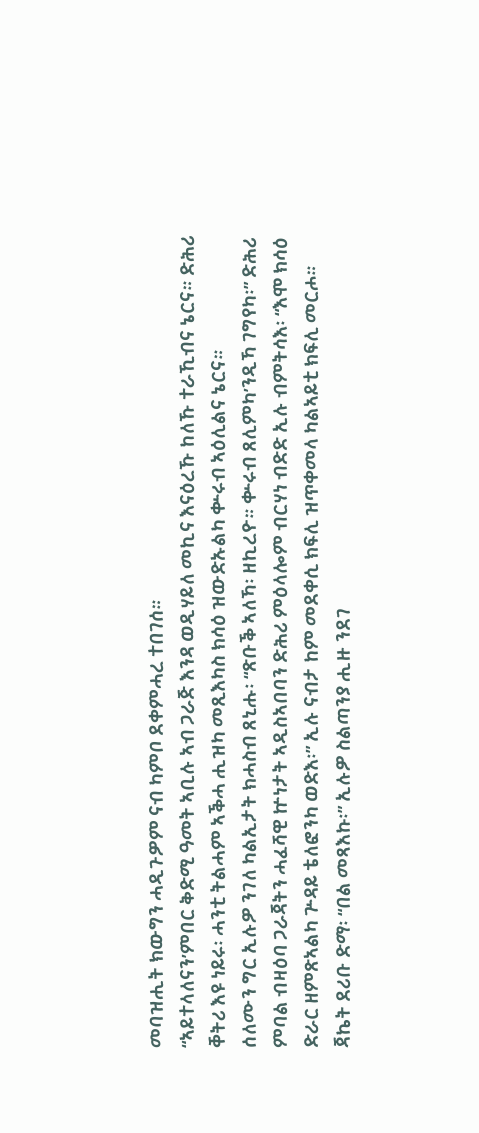መባዝሒት ክውግን ሓዲጉዎም ናብ ካምቦ ደቀምሓረ ተበገሰ።
“ኣይተላለናን’ምበር ቅድሚ ዓመት ኣቢሉ ኣብ ጋራጅ እንዳ ወዲሃይለ መኪና እናዕረኹ ከለኹ ተራኺብና ኔርና። ድሕሪ ቐትሪ እዩ ነይሩ፡ ሓንቲ ትልሓም ኣቕሓ ሒዝካ መጺእካስ ክሳዕ ዝውድኡልካ ቍሩብ ኣዕሊልና ኔርና።
ሰለሙን ግር ኢሉዎ ንገለ ካልኢታት ክሓስብ ጸኒሑ፡ “ጽቡቕ ኣለኻ፡ ዘኪረዮ። ቍሩብ ጸሊምካ’ንዲኻ ገግየካ፡” ድሕሪ ምባል ብዛዕባ ጋራጃትን ሓፈሻዊ ኵነታት ኣዲስኣበባን ድሕሪ ምዕላሎም ብርሃነ ብድድ ኢሉ ብምትሳእ፡ “እሞ ክሳዕ ድራር ዘምጽኣልካ ጕዳይ ቴለፎንካ ወድእ፡” ኢሉ ናብታ ከም መደቀሲ ክፍሊ ዝጥቀመላ ካልኣይቲ ክፍሊ መርሖ። ጃኬት ደሪቡ ድማ፡ “በል መጻእኩ፡” ኢሉዎ ስልጣንያ ሒዙ ንደገ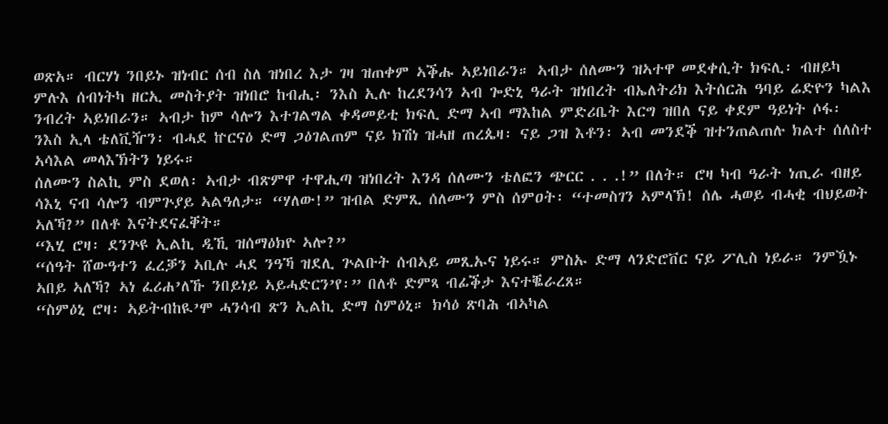ወጽአ። ብርሃነ ንበይኑ ዝነብር ሰብ ስለ ዝነበረ እታ ገዛ ዝጠቀም ኣቕሑ ኣይነበራን። ኣብታ ሰለሙን ዝኣተዋ መደቀሲት ክፍሊ፡ ብዘይካ ምሉእ ሰብነትካ ዘርኢ መስትያት ዝነበሮ ከብሒ፡ ንእስ ኢሉ ከረደንሳን ኣብ ጐድኒ ዓራት ዝነበረት ብኤለትሪክ እትሰርሕ ዓባይ ሬድዮን ካልእ ንብረት ኣይነበራን። ኣብታ ከም ሳሎን እተገልግል ቀዳመይቲ ክፍሊ ድማ ኣብ ማእከል ምድሪቤት እርግ ዝበለ ናይ ቀደም ዓይነት ሶፋ፡ ንእስ ኢላ ቴለቪዥን፡ ብሓደ ኵርናዕ ድማ ጋዕገልጠም ናይ ክሽነ ዝሓዘ ጠረጴዛ፡ ናይ ጋዝ እቶን፡ ኣብ መንደቕ ዝተንጠልጠሉ ክልተ ሰለስተ ኣሳእል መላእኽትን ነይሩ።
ሰለሙን ስልኪ ምስ ደወለ፡ ኣብታ ብጽምዋ ተዋሒጣ ዝነበረት እንዳ ሰለሙን ቴለፎን ጭርር . . .!” በለት። ሮዛ ካብ ዓራት ነጢራ ብዘይ ሳእኒ ናብ ሳሎን ብምጕያይ ኣልዓለታ። “ሃለው!” ዝብል ድምጺ ሰለሙን ምስ ሰምዐት፡ “ተመስገን ኣምላኽ! ሰሌ ሓወይ ብሓቂ ብህይወት ኣለኻ?” በለቶ እናትደናፈቐት።
“እሂ ሮዛ፡ ደንጕዩ ኢልኪ ዲኺ ዝሰማዕክዮ ኣሎ?”
“ሰዓት ሸውዓተን ፈረቓን ኣቢሉ ሓደ ንዓኻ ዝደሊ ጕልቡት ሰብኣይ መጺኡና ነይሩ። ምስኡ ድማ ላንድሮቨር ናይ ፖሊስ ነይራ። ንምዃኑ ኣበይ ኣለኻ? ኣነ ፈሪሐ’ለኹ ንበይነይ ኣይሓድርን’የ፡” በለቶ ድምጻ ብፊቕታ እናተቘራረጸ።
“ስምዕኒ ሮዛ፡ ኣይትብከዪ’ሞ ሓንሳብ ጽን ኢልኪ ድማ ስምዕኒ። ክሳዕ ጽባሕ ብኣካል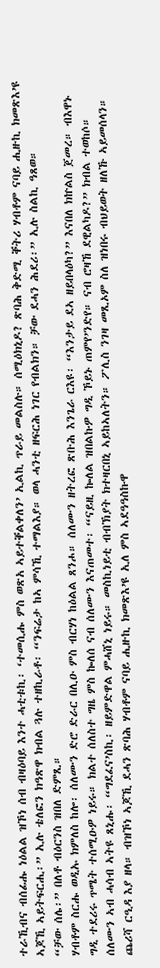ተራኺብና ብሰፊሑ ነዕልል ዝኾነ ሰብ ብዛዕባይ እንተ ሓቲቱኪ፡ ‘ተመሲሑ ምስ ወጽአ ኣይተቐልቀለን’ ኢልኪ ጥራይ መልስሉ። ሰሚዕክኒዶ? ጽባሕ ቅድሚ ቐትሪ ሃብቶም ናባይ ሒዙኪ ክመጽእ’ዩ ኣጆኺ ኣይትፍርሒ፡” ኢሉ ቴለፎን ክዓጽዋ ክብል ጓሉ ተዘኪራቶ፡ “ንፍሬታ ከኣ ምሳኺ ተማልእያ። ወላ ሓንቲ ዘፍርሕ ነገር የብልክን። ቻው ደሓን ሕደሪ፡” ኢሉ ስልኪ ዓጸወ።
“ቻው ሰሌ፡” በለቶ ብዕርንስ ዝበለ ድምጺ።
ሃብቶም ስርሑ ወዲኡ ክምለስ ከሎ፡ ሰለሙን ድሮ ድራር በሊዑ ምስ ብርሃነ ከዕልል ጸንሖ። ሰለሙን ዘትረፎ ጽቡሕ እንጌራ ርእዩ፡ “እንታይ ደኣ ዘይበላዕካ?” እናበለ ክኵልስ ጀመረ። ብእዋኑ ግዲ ተደሪሩ ጥሜት ተሰሚዑዎ ነይሩ። ክልተ ሰለስተ ግዜ ምስ ኰለሰ ናብ ሰለሙን እናጠመተ፡ “ናይዚ ኰለል ዝበልኩዎ ግዲ ኾይኑ ጠምየ’ንድየ። ናብ ሮዛኸ ደዊልካዶ?” ክብል ተወከሶ።
ሰለሙን ኣብ ሓሳብ ኣትዩ ጸኒሑ፡ “ግደፈና’ስኪ፡ ዘይምድዋል ምሓሸኒ ነይሩ። መስኪነይቲ ብብኽያት ክተዛርበኒ ኣይከኣለትን። ፖሊስ ንገዛ መጺኦም ስለ ዝነበሩ ብህይወት ዘለኹ ኣይመሰላን። ጨሪሻ ርዒዳ እያ ዘላ። ብዝኾነ ኣጆኺ ደሓን ጽባሕ ሃብቶም ናባይ ሒዙኪ ክመጽእ’ዩ ኢለ ምስ ኣደዓዓስኩዋ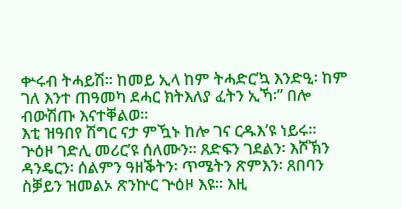ቍሩብ ትሓይሽ። ከመይ ኢላ ከም ትሓድር’ኳ እንድዒ፡ ከም ገለ እንተ ጠዓመካ ደሓር ክትእለያ ፈትን ኢኻ፡” በሎ ብውሽጡ እናተቐልወ።
እቲ ዝዓበየ ሽግር ናታ ምዃኑ ከሎ ገና ርዱእ’ዩ ነይሩ። ጕዕዞ ገድሊ መሪር’ዩ ሰለሙን። ጸድፍን ገደልን፡ እሾኽን ዳንዴርን፡ ሰልምን ዓዘቕትን፡ ጥሜትን ጽምእን፡ ጸበባን ስቓይን ዝመልኦ ጽንኵር ጕዕዞ እዩ። እዚ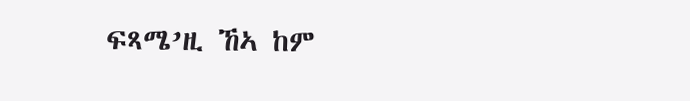ፍጻሜ’ዚ ኸኣ ከም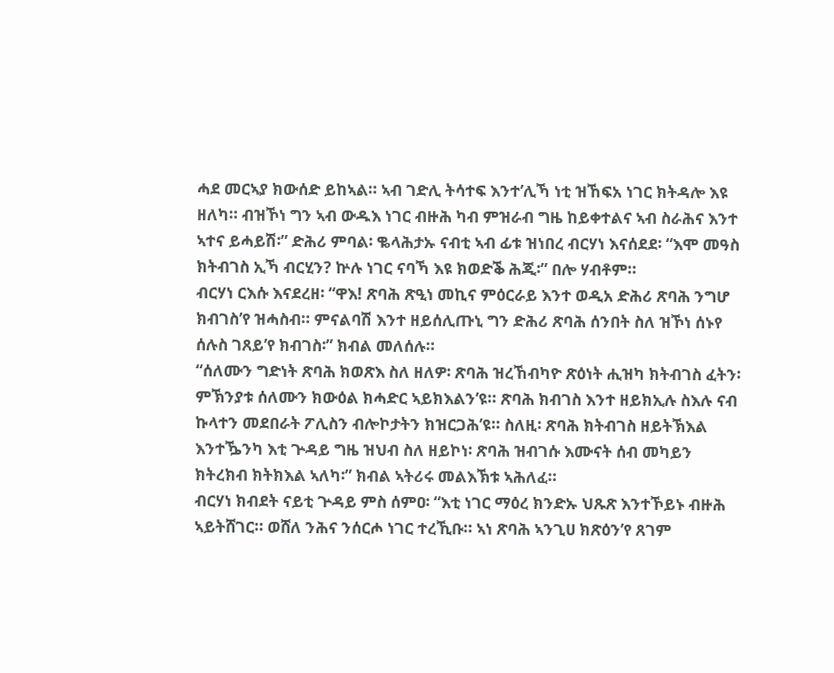ሓደ መርኣያ ክውሰድ ይከኣል። ኣብ ገድሊ ትሳተፍ እንተ’ሊኻ ነቲ ዝኸፍአ ነገር ክትዳሎ እዩ ዘለካ። ብዝኾነ ግን ኣብ ውዱእ ነገር ብዙሕ ካብ ምዝራብ ግዜ ከይቀተልና ኣብ ስራሕና እንተ ኣተና ይሓይሽ፡” ድሕሪ ምባል፡ ቈላሕታኡ ናብቲ ኣብ ፊቱ ዝነበረ ብርሃነ እናሰደደ፡ “እሞ መዓስ ክትብገስ ኢኻ ብርሂን? ኵሉ ነገር ናባኻ እዩ ክወድቕ ሕጂ፡” በሎ ሃብቶም።
ብርሃነ ርእሱ እናደረዘ፡ “ዋእ! ጽባሕ ጽዒነ መኪና ምዕርራይ እንተ ወዲአ ድሕሪ ጽባሕ ንግሆ ክብገስ’የ ዝሓስብ። ምናልባሽ እንተ ዘይሰሊጡኒ ግን ድሕሪ ጽባሕ ሰንበት ስለ ዝኾነ ሰኑየ ሰሉስ ገጸይ’የ ክብገስ፡” ክብል መለሰሉ።
“ሰለሙን ግድነት ጽባሕ ክወጽእ ስለ ዘለዎ፡ ጽባሕ ዝረኸብካዮ ጽዕነት ሒዝካ ክትብገስ ፈትን፡ ምኽንያቱ ሰለሙን ክውዕል ክሓድር ኣይክእልን’ዩ። ጽባሕ ክብገስ እንተ ዘይክኢሉ ስእሉ ናብ ኩላተን መደበራት ፖሊስን ብሎኮታትን ክዝርጋሕ’ዩ። ስለዚ፡ ጽባሕ ክትብገስ ዘይትኽእል እንተዄንካ እቲ ጕዳይ ግዜ ዝህብ ስለ ዘይኮነ፡ ጽባሕ ዝብገሱ እሙናት ሰብ መካይን ክትረክብ ክትክእል ኣለካ፡” ክብል ኣትሪሩ መልእኽቱ ኣሕለፈ።
ብርሃነ ክብደት ናይቲ ጕዳይ ምስ ሰምዐ፡ “እቲ ነገር ማዕረ ክንድኡ ህጹጽ እንተኾይኑ ብዙሕ ኣይትሸገር። ወሸለ ንሕና ንሰርሖ ነገር ተረኺቡ። ኣነ ጽባሕ ኣንጊሀ ክጽዕን’የ ጸገም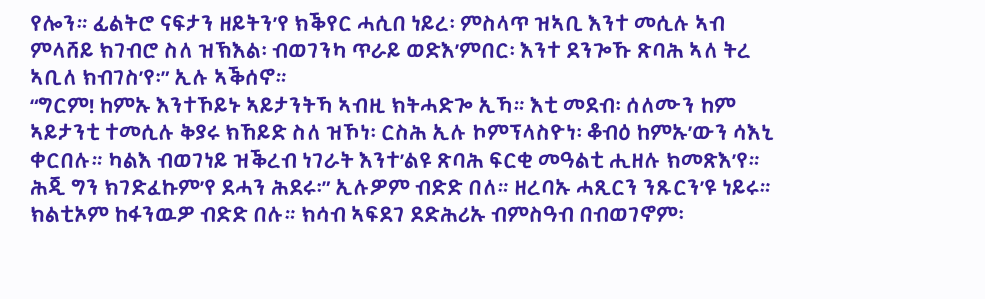የሎን። ፊልትሮ ናፍታን ዘይትን’የ ክቕየር ሓሲበ ነይረ፡ ምስላጥ ዝኣቢ እንተ መሲሉ ኣብ ምላሸይ ክገብሮ ስለ ዝኽእል፡ ብወገንካ ጥራይ ወድእ’ምበር፡ እንተ ደንጐኹ ጽባሕ ኣለ ትረ ኣቢለ ክብገስ’የ፡” ኢሉ ኣቕሰኖ።
“ግርም! ከምኡ እንተኾይኑ ኣይታንትኻ ኣብዚ ክትሓድጐ ኢኻ። እቲ መደብ፡ ሰለሙን ከም ኣይታንቲ ተመሲሉ ቅያሩ ክኸይድ ስለ ዝኾነ፡ ርስሕ ኢሉ ኮምፕላስዮነ፡ ቆብዕ ከምኡ’ውን ሳእኒ ቀርበሉ። ካልእ ብወገነይ ዝቕረብ ነገራት እንተ’ልዩ ጽባሕ ፍርቂ መዓልቲ ሒዘሉ ክመጽእ’የ። ሕጂ ግን ክገድፈኩም’የ ደሓን ሕደሩ፡” ኢሉዎም ብድድ በለ። ዘረባኡ ሓጺርን ንጹርን’ዩ ነይሩ።
ክልቲኦም ከፋንዉዎ ብድድ በሉ። ክሳብ ኣፍደገ ደድሕሪኡ ብምስዓብ በብወገኖም፡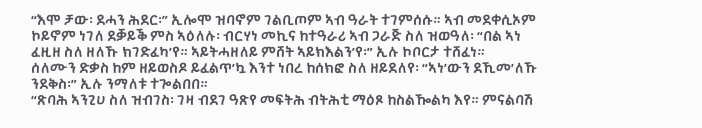“እሞ ቻው፡ ደሓን ሕደር፡” ኢሎሞ ዝባኖም ገልቢጦም ኣብ ዓራት ተገምሰሱ። ኣብ መደቀሲኦም ኮይኖም ነገለ ደቓይቕ ምስ ኣዕለሉ፡ ብርሃነ መኪና ከተዓራሪ ኣብ ጋራጅ ስለ ዝወዓለ፡ “በል ኣነ ፈዚዘ ስለ ዘለኹ ክገድፈካ’የ። ኣይትሓዘለይ ምሸት ኣይክእልን’የ፡” ኢሉ ኮቦርታ ተሸፈነ።
ሰለሙን ድቃስ ከም ዘይወስዶ ይፈልጥ’ኳ እንተ ነበረ ከሰክፎ ስለ ዘይደለየ፡ “ኣነ’ውን ደኺመ’ለኹ ንደቅስ፡” ኢሉ ንማለቱ ተጐልበበ።
“ጽባሕ ኣንጊሀ ስለ ዝብገስ፡ ገዛ ብደገ ዓጽየ መፍትሕ ብትሕቲ ማዕጾ ከስልዀልካ እየ። ምናልባሽ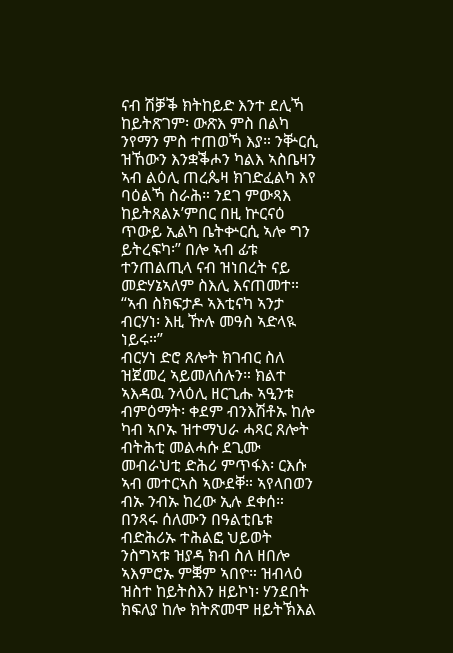ናብ ሽቓቕ ክትከይድ እንተ ደሊኻ ከይትጽገም፡ ውጽእ ምስ በልካ ንየማን ምስ ተጠወኻ እያ። ንቝርሲ ዝኸውን እንቋቕሖን ካልእ ኣስቤዛን ኣብ ልዕሊ ጠረጴዛ ክገድፈልካ እየ ባዕልኻ ስራሕ። ንደገ ምውጻእ ከይትጸልኦ’ምበር በዚ ኵርናዕ ጥውይ ኢልካ ቤትቍርሲ ኣሎ ግን ይትረፍካ፡” በሎ ኣብ ፊቱ ተንጠልጢላ ናብ ዝነበረት ናይ መድሃኔኣለም ስእሊ እናጠመተ።
“ኣብ ስክፍታዶ ኣእቲናካ ኣንታ ብርሃነ፡ እዚ ዅሉ መዓስ ኣድላዪ ነይሩ።”
ብርሃነ ድሮ ጸሎት ክገብር ስለ ዝጀመረ ኣይመለሰሉን። ክልተ ኣእዳዉ ንላዕሊ ዘርጊሑ ኣዒንቱ ብምዕማት፡ ቀደም ብንእሽቶኡ ከሎ ካብ ኣቦኡ ዝተማህራ ሓጻር ጸሎት ብትሕቲ መልሓሱ ደጊሙ መብራህቲ ድሕሪ ምጥፋእ፡ ርእሱ ኣብ መተርኣስ ኣውደቐ። ኣየላበወን ብኡ ንብኡ ከረው ኢሉ ደቀሰ።
በንጻሩ ሰለሙን በዓልቲቤቱ ብድሕሪኡ ተሕልፎ ህይወት ንስግኣቱ ዝያዳ ክብ ስለ ዘበሎ ኣእምሮኡ ምቛም ኣበዮ። ዝብላዕ ዝስተ ከይትስእን ዘይኮነ፡ ሃንደበት ክፍለያ ከሎ ክትጽመሞ ዘይትኽእል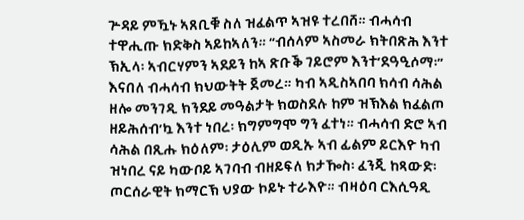ጕዳይ ምዃኑ ኣጸቢቑ ስለ ዝፈልጥ ኣዝዩ ተረበሸ። ብሓሳብ ተዋሒጡ ክድቅስ ኣይከኣለን። “ብሰላም ኣስመራ ክትበጽሕ እንተ ኽኢላ፡ ኣብርሃምን ኣደይን ከኣ ጽቡቕ ገይሮም እንተ’ደዓዒሶማ፡” እናበለ ብሓሳብ ክህውትት ጀመረ። ካብ ኣዲስኣበባ ክሳብ ሳሕል ዘሎ መንገዲ ክንደይ መዓልታት ክወስደሉ ከም ዝኽእል ክፈልጦ ዘይሕሰብ’ኳ እንተ ነበረ፡ ክግምግሞ ግን ፈተነ። ብሓሳብ ድሮ ኣብ ሳሕል በጺሑ ክዕለም፡ ታዕሊም ወዲኡ ኣብ ፊልም ይርእዮ ካብ ዝነበረ ናይ ካውቦይ ኣገባብ ብዘይፍለ ክታዀስ፡ ፈንጂ ከጻውድ፡ ጦርሰራዊት ክማርኽ ህያው ኮይኑ ተራእዮ። ብዛዕባ ርእሲዓዲ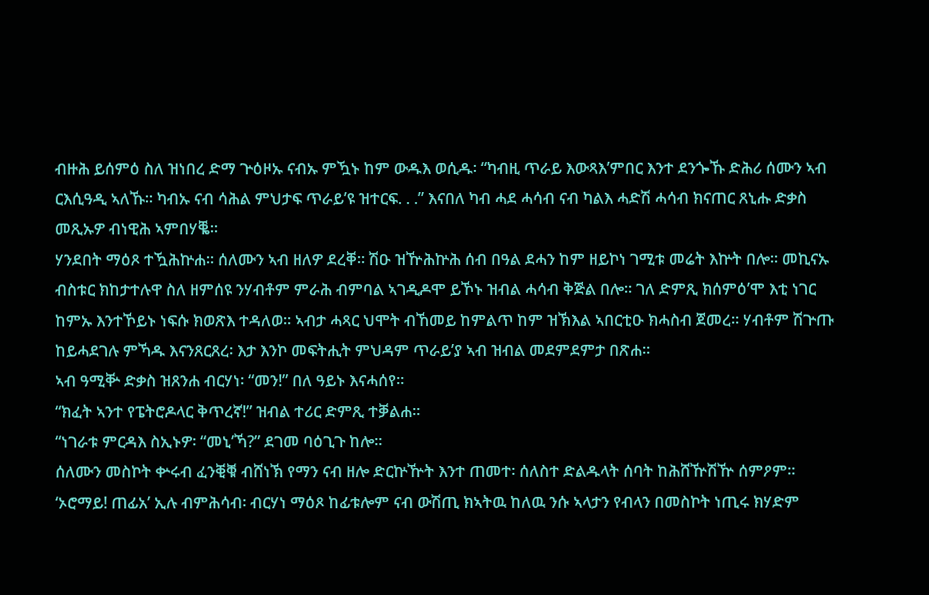ብዙሕ ይሰምዕ ስለ ዝነበረ ድማ ጕዕዞኡ ናብኡ ምዃኑ ከም ውዱእ ወሲዱ፡ “ካብዚ ጥራይ እውጻእ’ምበር እንተ ደንጐኹ ድሕሪ ሰሙን ኣብ ርእሲዓዲ ኣለኹ። ካብኡ ናብ ሳሕል ምህታፍ ጥራይ’ዩ ዝተርፍ. . .” እናበለ ካብ ሓደ ሓሳብ ናብ ካልእ ሓድሽ ሓሳብ ክናጠር ጸኒሑ ድቃስ መጺኡዎ ብነዊሕ ኣምበሃቘ።
ሃንደበት ማዕጾ ተዃሕኵሐ። ሰለሙን ኣብ ዘለዎ ደረቐ። ሽዑ ዝዅሕኵሕ ሰብ በዓል ደሓን ከም ዘይኮነ ገሚቱ መሬት እኵት በሎ። መኪናኡ ብስቱር ክከታተሉዋ ስለ ዘምሰዩ ንሃብቶም ምራሕ ብምባል ኣገዲዶሞ ይኾኑ ዝብል ሓሳብ ቅጅል በሎ። ገለ ድምጺ ክሰምዕ’ሞ እቲ ነገር ከምኡ እንተኾይኑ ነፍሱ ክወጽእ ተዳለወ። ኣብታ ሓጻር ህሞት ብኸመይ ከምልጥ ከም ዝኽእል ኣበርቲዑ ክሓስብ ጀመረ። ሃብቶም ሽጕጡ ከይሓደገሉ ምኻዱ እናንጸርጸረ፡ እታ እንኮ መፍትሒት ምህዳም ጥራይ’ያ ኣብ ዝብል መደምደምታ በጽሐ።
ኣብ ዓሚቝ ድቃስ ዝጸንሐ ብርሃነ፡ “መን!” በለ ዓይኑ እናሓሰየ።
“ክፈት ኣንተ የፔትሮዶላር ቅጥረኛ!” ዝብል ተሪር ድምጺ ተቓልሐ።
“ነገራቱ ምርዳእ ስኢኑዎ፡ “መኒ’ኻ?” ደገመ ባዕጊጉ ከሎ።
ሰለሙን መስኮት ቍሩብ ፈንቒቑ ብሸነኽ የማን ናብ ዘሎ ድርኵዅት እንተ ጠመተ፡ ሰለስተ ድልዱላት ሰባት ከሕሸዅሽዅ ሰምዖም። ‘ኦሮማይ! ጠፊአ’ ኢሉ ብምሕሳብ፡ ብርሃነ ማዕጾ ከፊቱሎም ናብ ውሽጢ ክኣትዉ ከለዉ ንሱ ኣላታን የብላን በመስኮት ነጢሩ ክሃድም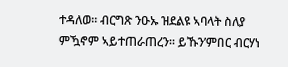ተዳለወ። ብርግጽ ንዑኡ ዝደልዩ ኣባላት ስለያ ምዃኖም ኣይተጠራጠረን። ይኹን’ምበር ብርሃነ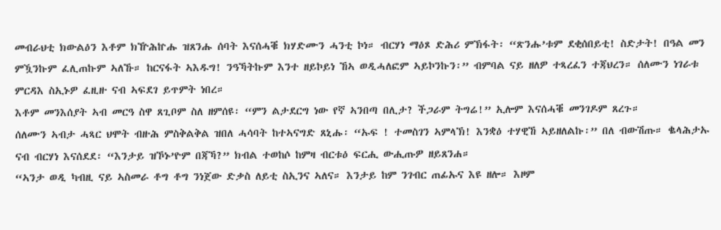መብራህቲ ክውልዕን እቶም ክዅሕኵሑ ዝጸንሑ ሰባት እናሰሓቑ ክሃድሙን ሓንቲ ኮነ። ብርሃነ ማዕጾ ድሕሪ ምኽፋት፡ “ጽንሑ’ቱም ደቂሰበይቲ! ስድታት! በዓል መን ምዃንኩም ፈሊጠኩም ኣለኹ። ከርናፋት ኣእዱግ! ንዓኻትኩም እንተ ዘይኮይነ ኸኣ ወዲሓለፎም ኣይኮንኩን፡” ብምባል ናይ ዘለዎ ተጻረፈን ተጃህረን። ሰለሙን ነገራቱ ምርዳእ ስኢኑዎ ፈዚዙ ናብ ኣፍደገ ይጥምት ነበረ።
እቶም መንእሰያት ኣብ መርዓ ስዋ ጸጊቦም ስለ ዘምሰዩ፡ “ምን ልታደርግ ነው የኛ ኣንበጣ በሊታ? ችጋራም ትግሬ!” ኢሎም እናሰሓቑ መንገዶም ጸረጉ።
ሰለሙን ኣብታ ሓጻር ህሞት ብዙሕ ምስቅልቅል ዝበለ ሓሳባት ከተኣናግድ ጸኒሑ፡ “ኡፍ ! ተመስገን ኣምላኽ! እንቋዕ ተሃዊኸ ኣይዘለልኩ፡” በለ ብውሽጡ። ቈላሕታኡ ናብ ብርሃነ እናሰደደ፡ “እንታይ ዝኾኑ’ዮም በጃኻ?” ክብል ተወከሶ ከምዛ ብርቱዕ ፍርሒ ውሒጡዎ ዘይጸንሐ።
“ኣንታ ወዲ ካብዚ ናይ ኣስመራ ቶግ ቶግ ንነጀው ድቃስ ለይቲ ስኢንና ኣለና። እንታይ ከም ንገብር ጠፊኡና እዩ ዘሎ። እዞም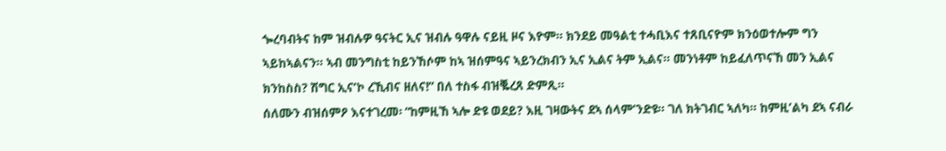ጐረባብትና ከም ዝብሉዎ ዓናትር ኢና ዝብሉ ዓዋሉ ናይዚ ዞና እዮም። ክንደይ መዓልቲ ተሓቢእና ተጸቢናዮም ክንዕወተሎም ግን ኣይከኣልናን። ኣብ መንግስቲ ከይንኸሶም ከኣ ዝሰምዓና ኣይንረክብን ኢና ኢልና ትም ኢልና። መንነቶም ከይፈለጥናኸ መን ኢልና ክንከስስ? ሽግር ኢና’ኮ ረኺብና ዘለና!” በለ ተስፋ ብዝቘረጸ ድምጺ።
ሰለሙን ብዝሰምዖ እናተገረመ፡ “ከምዚኸ ኣሎ ድዩ ወደይ? እዚ ገዛውትና ደኣ ሰላም’ንድዩ። ገለ ክትገብር ኣለካ። ከምዚ’ልካ ደኣ ናብራ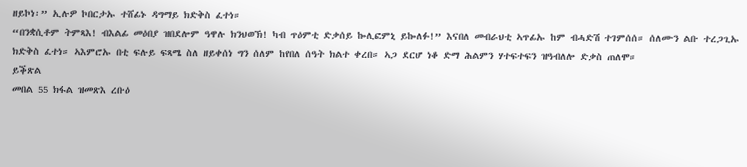ዘይኮነ፡” ኢሉዎ ኮበርታኡ ተሸፊኑ ዳግማይ ክድቅስ ፈተነ።
“በንቋሲቶም ትምጻእ! ብእልፊ መዕበያ ዝበደሎም ዓዋሉ ክንህወኽ! ካብ ጥዕምቲ ድቃሰይ ኰሊፎምኒ ይኰለፉ!” እናበለ መብራህቲ ኣጥፊኡ ከም ብሓድሽ ተገምሰሰ። ሰለሙን ልቡ ተረጋጊኡ ክድቅስ ፈተነ። ኣእምሮኡ በቲ ፍሉይ ፍጻሜ ስለ ዘይቀሰነ ግን ሰለም ከየበለ ሰዓት ክልተ ቀረበ። ኣጋ ደርሆ ነቆ ድማ ሕልምን ሃተፍተፍን ዝዓብለሎ ድቃስ ጠለሞ።
ይቕጽል
መበል 55 ክፋል ዝመጽእ ረቡዕ